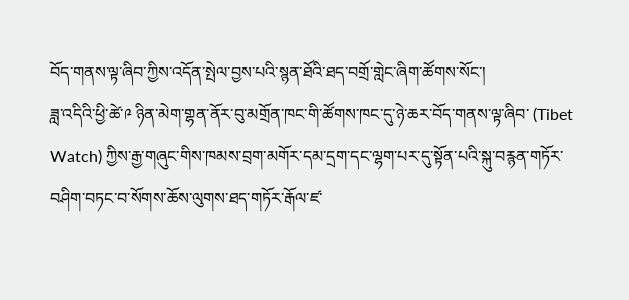བོད་གནས་ལྟ་ཞིབ་ཀྱིས་འདོན་སྤེལ་བྱས་པའི་སྙན་ཐོའི་ཐད་བགྲོ་གླེང་ཞིག་ཚོགས་སོང་།
ཟླ་འདིའི་ཕྱི་ཚེ་༩ ཉིན་མེག་གྷན་ནོར་བུ་མགྲོན་ཁང་གི་ཚོགས་ཁང་དུ་ཉེ་ཆར་བོད་གནས་ལྟ་ཞིབ་ (Tibet Watch) ཀྱིས་རྒྱ་གཞུང་གིས་ཁམས་བྲག་མགོར་དམ་དྲག་དང་ལྷག་པར་དུ་སྟོན་པའི་སྐུ་བརྙན་གཏོར་བཤིག་བཏང་བ་སོགས་ཆོས་ལུགས་ཐད་གཏོར་རྒོལ་ཛ་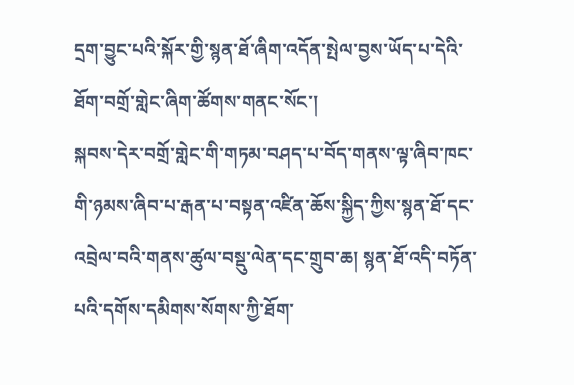དྲག་བྱུང་པའི་སྐོར་གྱི་སྙན་ཐོ་ཞིག་འདོན་སྤེལ་བྱས་ཡོད་པ་དེའི་ཐོག་བགྲོ་གླེང་ཞིག་ཚོགས་གནང་སོང་།
སྐབས་དེར་བགྲོ་གླེང་གི་གཏམ་བཤད་པ་བོད་གནས་ལྟ་ཞིབ་ཁང་གི་ཉམས་ཞིབ་པ་རྒན་པ་བསྟན་འཛིན་ཆོས་སྐྱིད་ཀྱིས་སྙན་ཐོ་དང་འབྲེལ་བའི་གནས་ཚུལ་བསྡུ་ལེན་དང་གྲུབ་ཆ། སྙན་ཐོ་འདི་བཏོན་པའི་དགོས་དམིགས་སོགས་ཀྱི་ཐོག་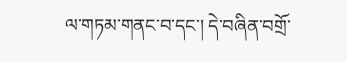ལ་གཏམ་གནང་བ་དང་། དེ་བཞིན་བགྲོ་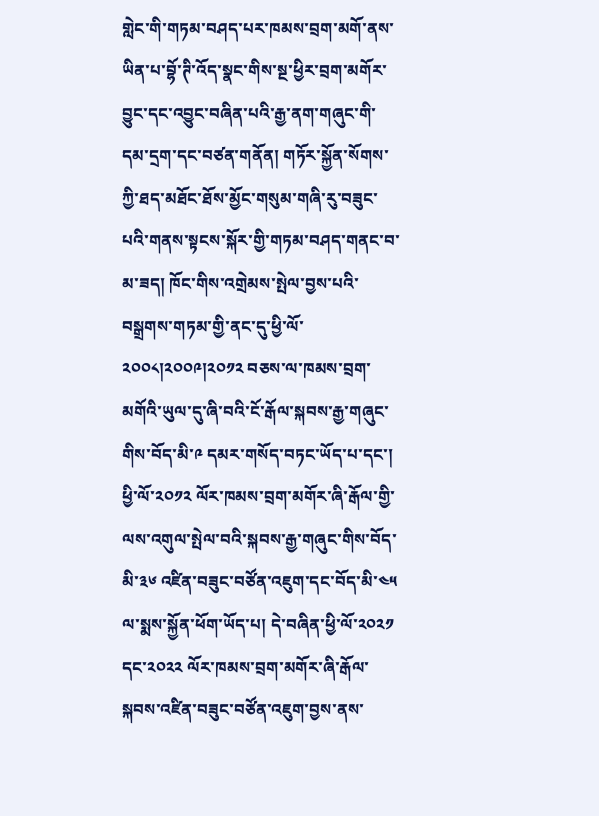གླེང་གི་གཏམ་བཤད་པར་ཁམས་བྲག་མགོ་ནས་ཡིན་པ་བྷོ་ཊི་འོད་སྣང་གིས་སྔ་ཕྱིར་བྲག་མགོར་བྱུང་དང་འབྱུང་བཞིན་པའི་རྒྱ་ནག་གཞུང་གི་དམ་དྲག་དང་བཙན་གནོན། གཏོར་སྐྱོན་སོགས་ཀྱི་ཐད་མཐོང་ཐོས་མྱོང་གསུམ་གཞི་རུ་བཟུང་པའི་གནས་སྟངས་སྐོར་གྱི་གཏམ་བཤད་གནང་བ་མ་ཟད། ཁོང་གིས་འགྲེམས་སྤེལ་བྱས་པའི་བསྒྲགས་གཏམ་གྱི་ནང་དུ་ཕྱི་ལོ་ ༢༠༠༨།༢༠༠༩།༢༠༡༢ བཅས་ལ་ཁམས་བྲག་མགོའི་ཡུལ་དུ་ཞི་བའི་ངོ་རྒོལ་སྐབས་རྒྱ་གཞུང་གིས་བོད་མི་༩ དམར་གསོད་བཏང་ཡོད་པ་དང་། ཕྱི་ལོ་༢༠༡༢ ལོར་ཁམས་བྲག་མགོར་ཞི་རྒོལ་གྱི་ལས་འགུལ་སྤེལ་བའི་སྐབས་རྒྱ་གཞུང་གིས་བོད་མི་༣༦ འཛིན་བཟུང་བཙོན་འཇུག་དང་བོད་མི་༤༥ ལ་སྨས་སྐྱོན་ཕོག་ཡོད་པ། དེ་བཞིན་ཕྱི་ལོ་༢༠༢༡ དང་༢༠༢༢ ལོར་ཁམས་བྲག་མགོར་ཞི་རྒོལ་སྐབས་འཛིན་བཟུང་བཙོན་འཇུག་བྱས་ནས་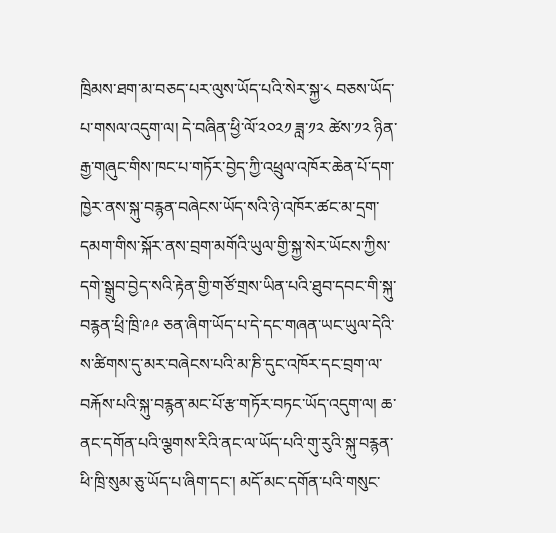ཁྲིམས་ཐག་མ་བཅད་པར་ལུས་ཡོད་པའི་སེར་སྐྱ་༨ བཅས་ཡོད་པ་གསལ་འདུག་ལ། དེ་བཞིན་ཕྱི་ལོ་༢༠༢༡ ཟླ་༡༢ ཚེས་༡༢ ཉིན་རྒྱ་གཞུང་གིས་ཁང་པ་གཏོར་བྱེད་ཀྱི་འཕྲུལ་འཁོར་ཆེན་པོ་དག་ཁྱེར་ནས་སྐུ་བརྙན་བཞེངས་ཡོད་སའི་ཉེ་འཁོར་ཚང་མ་དྲག་དམག་གིས་སྐོར་ནས་བྲག་མགོའི་ཡུལ་གྱི་སྐྱ་སེར་ཡོངས་ཀྱིས་དགེ་སྒྲུབ་བྱེད་སའི་རྟེན་གྱི་གཙོ་གྲས་ཡིན་པའི་ཐུབ་དབང་གི་སྐུ་བརྙན་ཕྲི་ཁྲི་༩༩ ཅན་ཞིག་ཡོད་པ་དེ་དང་གཞན་ཡང་ཡུལ་དེའི་ས་ཚིགས་དུ་མར་བཞེངས་པའི་མ་ཎི་དུང་འཁོར་དང་བྲག་ལ་བརྐོས་པའི་སྐུ་བརྙན་མང་པོ་རྩ་གཏོར་བཏང་ཡོད་འདུག་ལ། ཆ་ནང་དགོན་པའི་ལྕགས་རིའི་ནང་ལ་ཡོད་པའི་གུ་རུའི་སྐུ་བརྙན་ཕི་ཁྲི་སུམ་ཅུ་ཡོད་པ་ཞིག་དང་། མདོ་མང་དགོན་པའི་གསུང་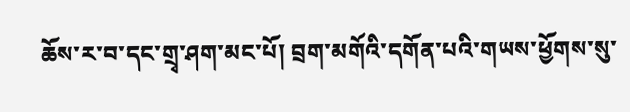ཆོས་ར་བ་དང་གྲྭ་ཤག་མང་པོ། བྲག་མགོའི་དགོན་པའི་གཡས་ཕྱོགས་སུ་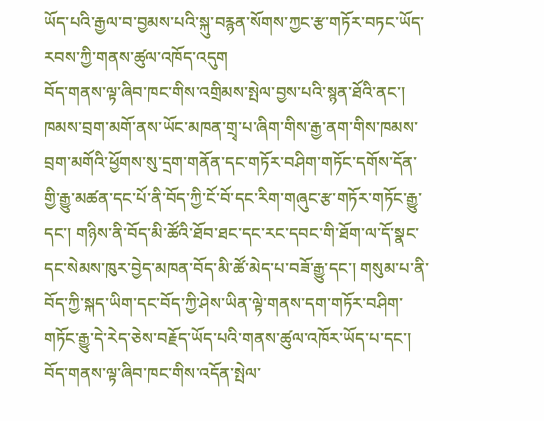ཡོད་པའི་རྒྱལ་བ་བྱམས་པའི་སྐུ་བརྙན་སོགས་ཀྱང་རྩ་གཏོར་བཏང་ཡོད་རབས་ཀྱི་གནས་ཚུལ་འཁོད་འདུག
བོད་གནས་ལྟ་ཞིབ་ཁང་གིས་འགྲིམས་སྤེལ་བྱས་པའི་སྙན་ཐོའི་ནང་། ཁམས་བྲག་མགོ་ནས་ཡོང་མཁན་གྲྭ་པ་ཞིག་གིས་རྒྱ་ནག་གིས་ཁམས་བྲག་མགོའི་ཕྱོགས་སུ་དྲག་གནོན་དང་གཏོར་བཤིག་གཏོང་དགོས་དོན་གྱི་རྒྱུ་མཚན་དང་པོ་ནི་བོད་ཀྱི་ངོ་བོ་དང་རིག་གཞུང་རྩ་གཏོར་གཏོང་རྒྱུ་དང་། གཉིས་ནི་བོད་མི་ཚོའི་ཐོབ་ཐང་དང་རང་དབང་གི་ཐོག་ལ་དོ་སྣང་དང་སེམས་ཁུར་བྱེད་མཁན་བོད་མི་ཚོ་མེད་པ་བཟོ་རྒྱུ་དང་། གསུམ་པ་ནི་བོད་ཀྱི་སྐད་ཡིག་དང་བོད་ཀྱི་ཤེས་ཡིན་ལྟེ་གནས་དག་གཏོར་བཤིག་གཏོང་རྒྱུ་དེ་རེད་ཅེས་བརྗོད་ཡོད་པའི་གནས་ཚུལ་འཁོར་ཡོད་པ་དང་། བོད་གནས་ལྟ་ཞིབ་ཁང་གིས་འདོན་སྤེལ་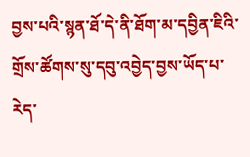བྱས་པའི་སྙན་ཐོ་དེ་ནི་ཐོག་མ་དབྱིན་ཇིའི་གྲོས་ཚོགས་སུ་དབུ་འབྱེད་བྱས་ཡོད་པ་རེད་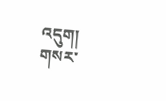འདུག།
གསར་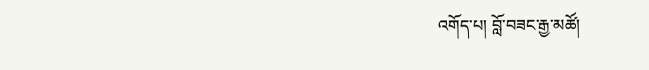འགོད་པ། བློ་བཟང་རྒྱ་མཚོ།